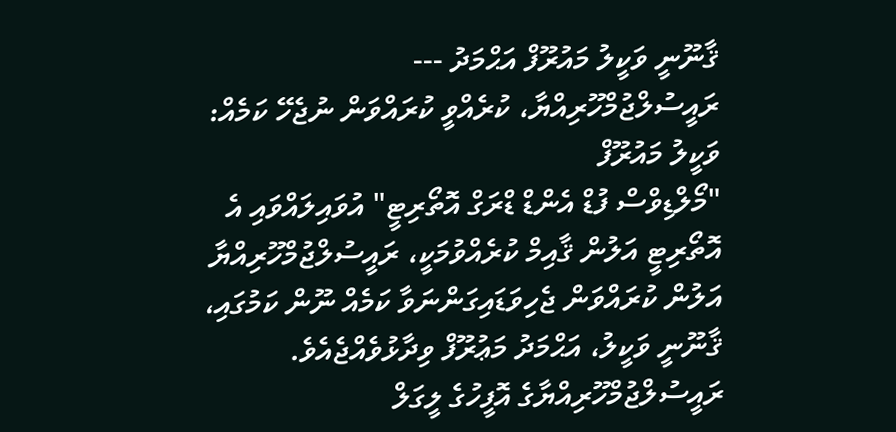ޤާނޫނީ ވަކީލު މައުރޫފް އަޙްމަދު ---
ރައީސުލްޖުމްހޫރިއްޔާ، ކުރެއްވީ ކުރައްވަން ނުޖެހޭ ކަމެއް: ވަކީލު މައުރޫފް
"މޯލްޑިވްސް ފުޑް އެންޑް ޑްރަގް އޮތޯރިޓީ" އުވައިލައްވައި އެ އޮތޯރިޓީ އަލުން ޤާއިމް ކުރެއްވުމަކީ، ރައީސުލްޖުމްހޫރިއްޔާ އަލުން ކުރައްވަން ޖެހިވަޑައިގަންނަވާ ކަމެއް ނޫން ކަމުގައި، ޤާނޫނީ ވަކީލު، އަޙްމަދު މަޢުރޫފް ވިދާޅުވެއްޖެއެވެ.
ރައީސުލްޖުމްހޫރިއްޔާގެ އޮފީހުގެ ލީގަލް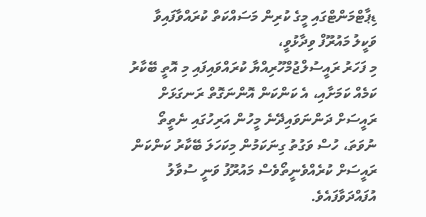ޑިޕާޓްމަންޓްގައި މީގެ ކުރިން މަސައްކަތް ކުރައްވާފައިވާ ވަކީލު މައުރޫފް ވިދާޅުވީ،
މި ފަހަރު ރައީސުލްޖުމްހޫރިއްޔާ ކުރައްވައިފައި މި އޮތީ ބޭކާރު ކަމެއް ކަމަށާއި، އެ ކަންކަން އޮންނަގޮތް ރަނގަޅަށް ރައީސަށް ދަންނަވައިދޭނެ މީހުން އަރިހުގައި ނެތީތޯ ނުވަތަ، ހުސް ވަގުތު ގިނަކަމުން މިކަހަލަ ބޭކާރު ކަންކަން ރައީސަށް ކުރެއްވެނީތޯވެސް މައުރޫފު ވަނީ ސުވާލު އުފައްދަވާފައެވެ.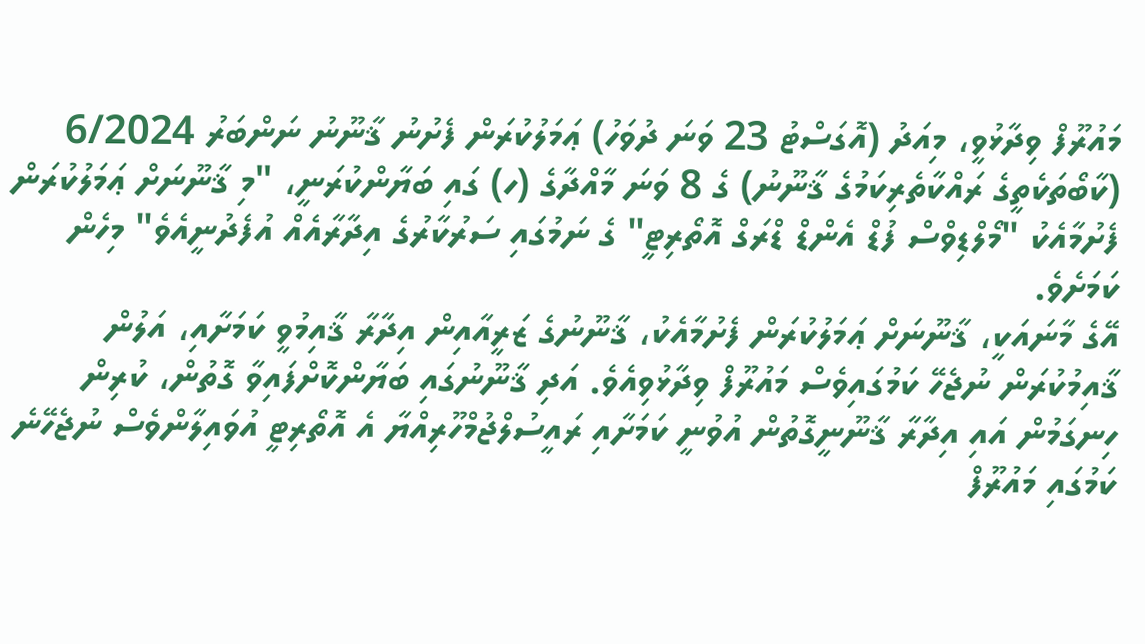މައުރޫފް ވިދާޅުވީ، މިއަދު (އޮގަސްޓު 23 ވަނަ ދުވަހު) ޢަމަލުކުރަން ފެށުނު ޤާނޫނު ނަންބަރު 6/2024 (ކާބޯތަކެތީގެ ރައްކާތެރިކަމުގެ ޤާނޫނު) ގެ 8 ވަނަ މާއްދާގެ (ހ) ގައި ބަޔާންކުރަނީ، "މި ޤާނޫނަށް ޢަމަލުކުރަން ފެށުމާއެކު "މޯލްޑިވްސް ފުޑް އެންޑް ޑްރަގް އޮތޯރިޓީ" ގެ ނަމުގައި ސަރުކާރުގެ އިދާރާއެއް އުފެދުނީއެވެ" މިހެން ކަމަށެވެ.
އޭގެ މާނައަކީ، ޤާނޫނަށް ޢަމަލުކުރަން ފެށުމާއެކު، ޤާނޫނުގެ ޒަރީއާއިން އިދާރާ ޤާއިމުވީ ކަމަށާއި، އަލުން ޤާއިމުކުރަން ނުޖެހޭ ކަމުގައިވެސް މައުރޫފް ވިދާޅުވިއެވެ. އަދި ޤާނޫނުގައި ބަޔާންކޮށްފައިވާ ގޮތުން، ކުރިން ހިނގަމުން އައި އިދާރާ ޤާނޫނީގޮތުން އުވުނީ ކަމަށާއި ރައީސުލްޖުމްހޫރިއްޔާ އެ އޮތޯރިޓީ އުވައިލާންވެސް ނުޖެހޭނެ ކަމުގައި މައުރޫފް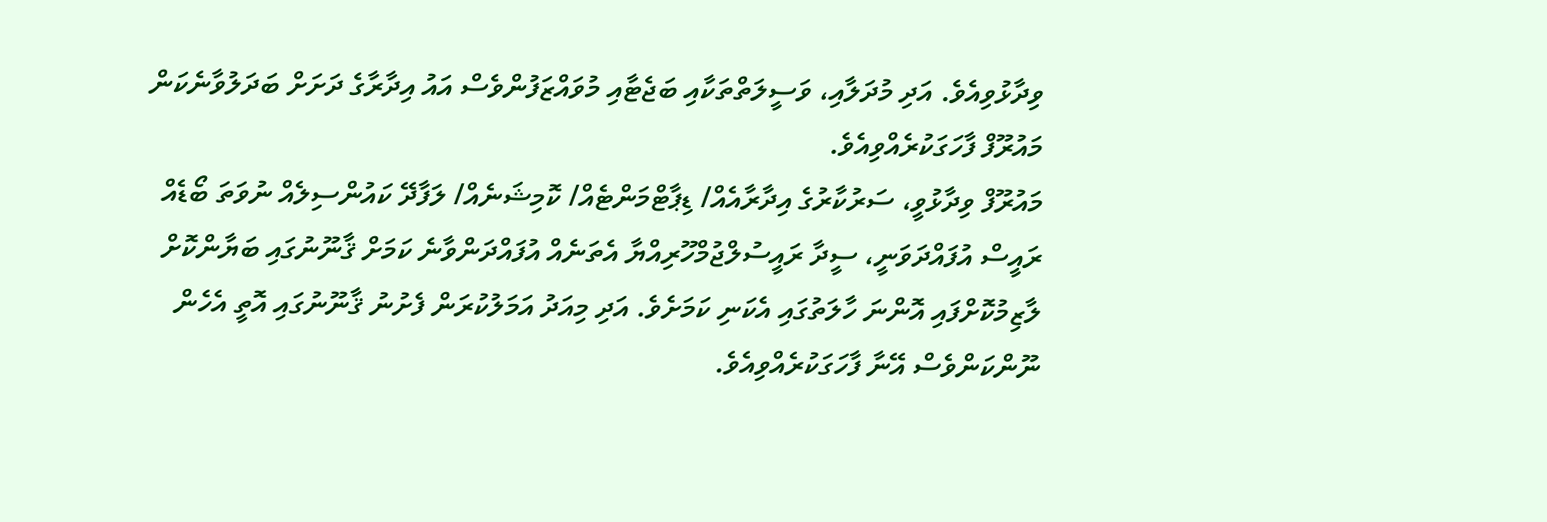ވިދާޅުވިއެވެ. އަދި މުދަލާއި، ވަސީލަތްތަކާއި ބަޖެޓާއި މުވައްޒަފުންވެސް އައު އިދާރާގެ ދަށަށް ބަދަލުވާނެކަން މައުރޫފް ފާހަގަކުރެއްވިއެވެ.
މައުރޫފް ވިދާޅުވީ، ސަރުކާރުގެ އިދާރާއެއް/ ޑިޕާޓްމަންޓެއް/ ކޮމިޝަނެއް/ ލަފާދޭ ކައުންސިލެއް ނުވަތަ ބޯޑެއް ރައީސް އުފައްދަވަނީ، ސީދާ ރައީސުލްޖުމްހޫރިއްޔާ އެތަނެއް އުފައްދަންވާނެ ކަމަށް ޤާނޫނުގައި ބަޔާންކޮށް ލާޒިމުކޮށްފައި އޮންނަ ހާލަތުގައި އެކަނި ކަމަށެވެ. އަދި މިއަދު އަމަލުކުރަން ފެށުނު ޤާނޫނުގައި އޮތީ އެހެން ނޫންކަންވެސް އޭނާ ފާހަގަކުރެއްވިއެވެ.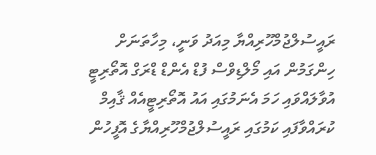ރައީސުލްޖުމްހޫރިއްޔާ މިއަދު ވަނީ، މިހާތަނަށް ހިންގަމުން އައި މޯލްޑިވްސް ފުޑް އެންޑް ޑްރަގް އޮތޯރިޓީ އުވާލައްވައި ހަމަ އެނަމުގައި އައު އޮތޯރިޓީއެއް ޤާއިމް ކުރައްވާފައި ކަމުގައި ރައީސުލްޖުމްހޫރިއްޔާގެ އޮފީހުން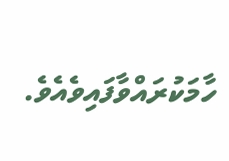ހާމަކުރައްވާފައިވެއެވެ.